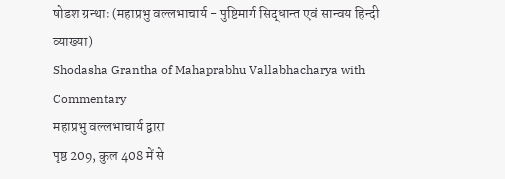षोडश ग्रन्थाः (महाप्रभु वल्लभाचार्य - पुष्टिमार्ग सिद्धान्त एवं सान्वय हिन्दी व्याख्या)
Shodasha Grantha of Mahaprabhu Vallabhacharya with Commentary
महाप्रभु वल्लभाचार्य द्वारा
पृष्ठ 209, कुल 408 में से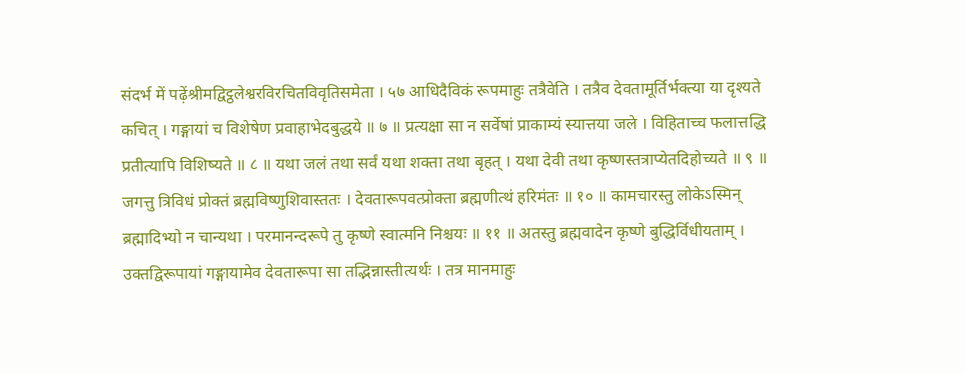संदर्भ में पढ़ेंश्रीमद्विट्ठलेश्वरविरचितविवृतिसमेता । ५७ आधिदैविकं रूपमाहुः तत्रैवेति । तत्रैव देवतामूर्तिर्भक्त्या या दृश्यते कचित् । गङ्गायां च विशेषेण प्रवाहाभेदबुद्धये ॥ ७ ॥ प्रत्यक्षा सा न सर्वेषां प्राकाम्यं स्यात्तया जले । विहिताच्च फलात्तद्धि प्रतीत्यापि विशिष्यते ॥ ८ ॥ यथा जलं तथा सर्वं यथा शक्ता तथा बृहत् । यथा देवी तथा कृष्णस्तत्राप्येतदिहोच्यते ॥ ९ ॥ जगत्तु त्रिविधं प्रोक्तं ब्रह्मविष्णुशिवास्ततः । देवतारूपवत्प्रोक्ता ब्रह्मणीत्थं हरिमंतः ॥ १० ॥ कामचारस्तु लोकेऽस्मिन् ब्रह्मादिभ्यो न चान्यथा । परमानन्दरूपे तु कृष्णे स्वात्मनि निश्चयः ॥ ११ ॥ अतस्तु ब्रह्मवादेन कृष्णे बुद्धिर्विधीयताम् । उक्तद्विरूपायां गङ्गायामेव देवतारूपा सा तद्भिन्नास्तीत्यर्थः । तत्र मानमाहुः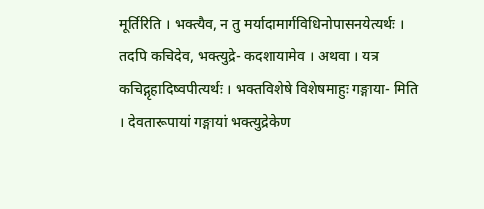मूर्तिरिति । भक्त्यैव, न तु मर्यादामार्गविधिनोपासनयेत्यर्थः । तदपि कचिदेव, भक्त्युद्रे- कदशायामेव । अथवा । यत्र कचिद्गृहादिष्वपीत्यर्थः । भक्तविशेषे विशेषमाहुः गङ्गाया- मिति । देवतारूपायां गङ्गायां भक्त्युद्रेकेण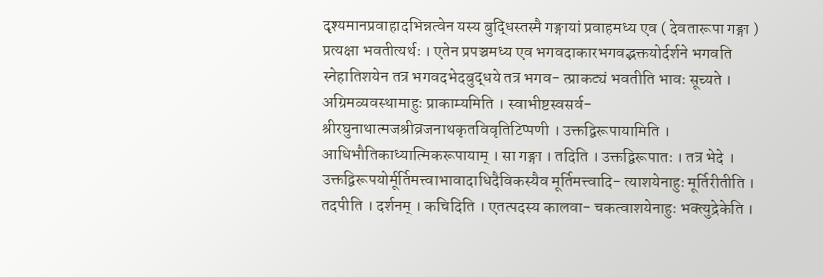दृश्यमानप्रवाहादभिन्नत्वेन यस्य बुद्धिस्तस्मै गङ्गायां प्रवाहमध्य एव ( देवतारूपा गङ्गा ) प्रत्यक्षा भवतीत्यर्थः । एतेन प्रपञ्चमध्य एव भगवदाकारभगवद्भक्तयोर्दर्शने भगवति स्नेहातिशयेन तत्र भगवदभेदबुद्धये तत्र भगव- त्प्राकट्यं भवतीति भावः सूच्यते । अग्रिमव्यवस्थामाहुः प्राकाम्यमिति । स्वाभीष्टस्वसर्व- श्रीरघुनाथात्मजश्रीव्रजनाथकृतविवृतिटिप्पणी । उक्तद्विरूपायामिति । आधिभौतिकाध्यात्मिकरूपायाम् । सा गङ्गा । तदिति । उक्तद्विरूपातः । तत्र भेदे । उक्तद्विरूपयोर्मूर्तिमत्त्वाभावादाधिदैविकस्यैव मूर्तिमत्त्वादि- त्याशयेनाहुः मूर्तिरीतीति । तदपीति । दर्शनम् । कचिदिति । एतत्पदस्य कालवा- चकत्वाशयेनाहुः भक्त्युद्रेकेति ।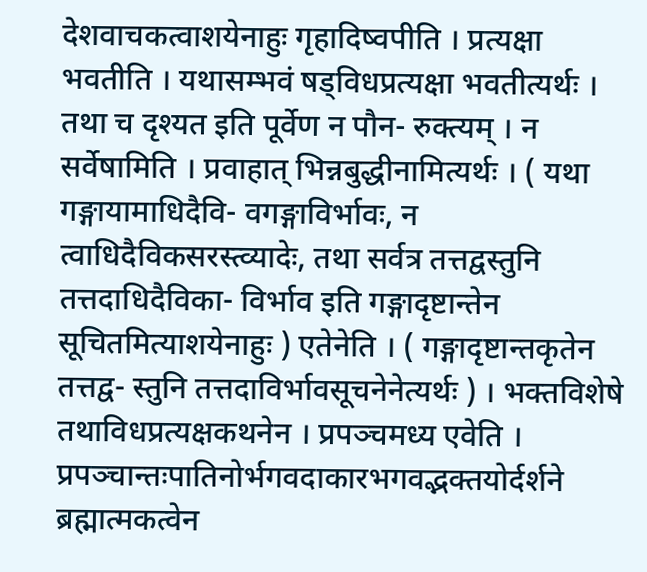देशवाचकत्वाशयेनाहुः गृहादिष्वपीति । प्रत्यक्षा भवतीति । यथासम्भवं षड्विधप्रत्यक्षा भवतीत्यर्थः । तथा च दृश्यत इति पूर्वेण न पौन- रुक्त्यम् । न सर्वेषामिति । प्रवाहात् भिन्नबुद्धीनामित्यर्थः । ( यथा गङ्गायामाधिदैवि- वगङ्गाविर्भावः, न त्वाधिदैविकसरस्त्व्यादेः, तथा सर्वत्र तत्तद्वस्तुनि तत्तदाधिदैविका- विर्भाव इति गङ्गादृष्टान्तेन सूचितमित्याशयेनाहुः ) एतेनेति । ( गङ्गादृष्टान्तकृतेन तत्तद्व- स्तुनि तत्तदाविर्भावसूचनेनेत्यर्थः ) । भक्तविशेषे तथाविधप्रत्यक्षकथनेन । प्रपञ्चमध्य एवेति । प्रपञ्चान्तःपातिनोर्भगवदाकारभगवद्भक्तयोर्दर्शने ब्रह्मात्मकत्वेन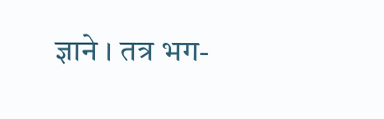ज्ञाने । तत्र भग-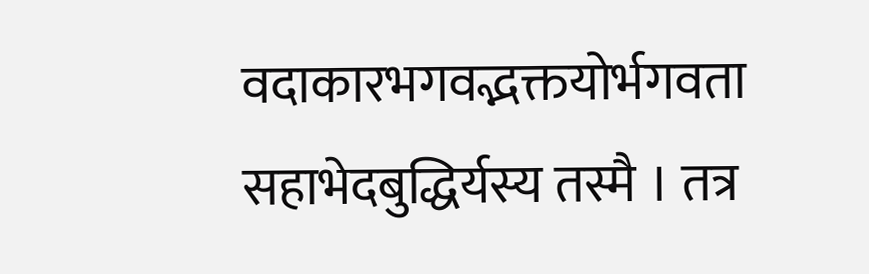वदाकारभगवद्भक्तयोर्भगवता सहाभेदबुद्धिर्यस्य तस्मै । तत्र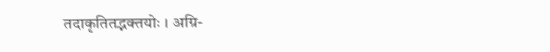तदाकृतितद्भक्तयोः । अग्रि-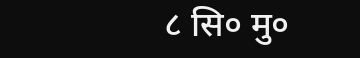८ सि० मु०